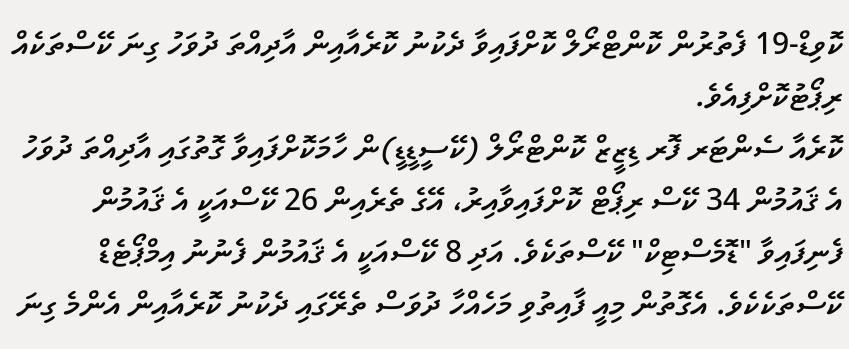ކޮވިޑް-19 ފެތުރުން ކޮންޓްރޯލް ކޮށްފައިވާ ދެކުނު ކޮރެއާއިން އާދިއްތަ ދުވަހު ގިނަ ކޭސްތަކެއް ރިޕޯޓުކޮށްފިއެވެ.
ކޮރެއާ ސެންޓަރ ފޮރ ޑިޒީޒް ކޮންޓްރޯލް (ކޭސީޑީޑީ)ން ހާމަކޮށްފައިވާ ގޮތުގައި އާދިއްތަ ދުވަހު އެ ޤައުމުން 34 ކޭސް ރިޕޯޓް ކޮށްފައިވާއިރު، އޭގެ ތެރެއިން 26 ކޭސްއަކީ އެ ޤައުމުން ފެނިފައިވާ "ޑޮމެސްޓިކް" ކޭސްތަކެވެ. އަދި 8 ކޭސްއަކީ އެ ޤައުމުން ފެނުނު އިމްޕޯޓެޑް ކޭސްތަކެކެވެ. އެގޮތުން މިއީ ފާއިތުވި މަހެއްހާ ދުވަސް ތެރޭގައި ދެކުނު ކޮރެއާއިން އެންމެ ގިނަ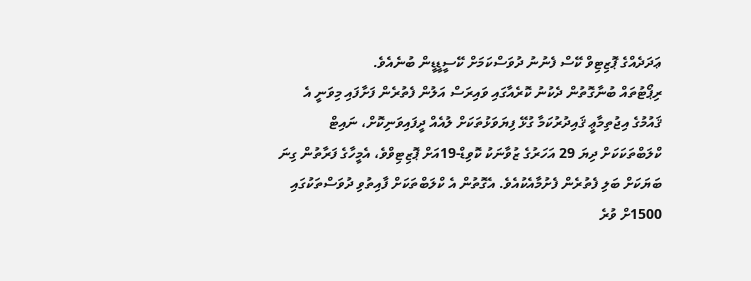ޢަދަދެއްގެ ޕޮޒިޓިވް ކޭސް ފެނުނު ދުވަސްކަމަށް ކޭސީޑީޑީން ބުނެއެވެ.
ރިޕޯޓުތައް ބުނާގޮތުން ދެކުނު ކޮރެއާގައި ވައިރަސް އަލުން ފެތުރެން ފަށާފައި މިވަނީ އެ ޤައުމުގެ އިޖުތިމާޢީ ޤައިދުރުކަމާ ގުޅޭ ފިޔަވަޅުތަކަށް ލުއެއް ދީފައިވަނިކޮށް، ނައިޓް ކްލަބްތަކަކަށް ދިޔަ 29 އަހަރުގެ ޒުވާނަކު ކޮވިޑް-19އަށް ޕޮޒިޓިވްވެ، އެމީހާގެ ފަރާތުން ގިނަ ބަޔަކަށް ބަލި ފެތުރެން ފެށުމާއެކުއެވެ. އެގޮތުން އެ ކްލަބްތަކަށް ފާއިތުވި ދުވަސްތަކުގައި 1500ށް ވުރެ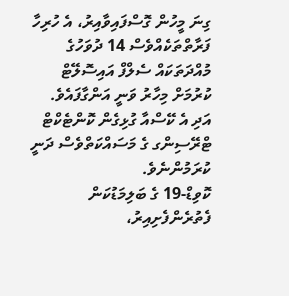ގިނަ މީހުން ގޮސްފައިވާއިރު، އެ ހުރިހާ ފަރާތްތަކެއްވެސް 14 ދުވަހުގެ މުއްދަތަކައް ސެލްފް އައިސޮލޭޓް ކުރުމަށް މިހާރު ވަނީ އަންގާފައެވެ.
އަދި އެ ކޭސްއާ ގުޅިގެން ކޮންޓެކްޓް ޓްރޭސިންގ ގެ މަސައްކަތްވެސް ދަނީ ކުރަމުންނެވެ.
ކޮވިޑް-19 ގެ ބަލިމަޑުކަން ފެތުރެންފެށިއިރު،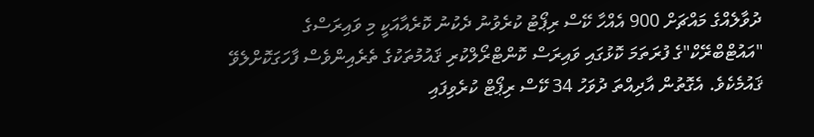ދުވާލެއްގެ މައްޗަށް 900 އެއްހާ ކޭސް ރިޕޯޓު ކުރެވުނު ދެކުނު ކޮރެއާއަކީ މި ވައިރަސްގެ "އައުޓްބްރޭކް"ގެ ފުރަތަމަ ކޮޅުގައި ވައިރަސް ކޮންޓްރޯލްކުރި ޤައުމުތަކުގެ ތެރެއިންވެސް ފާހަގަކޮށްލެވޭ ޤައުމެކެވެ. އެގޮތުން އާދިއްތަ ދުވަހު 34 ކޭސް ރިޕޯޓް ކުރެވިފައި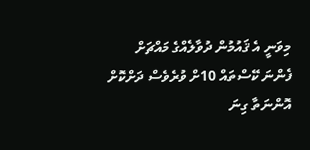މިވަނީ އެ ޤައުމުން ދުވާލެއްގެ މައްޗަށް ފެންނަ ކޭސްތައް 10ށް ވުރެވެސް ދަށްކޮށް އޮންނަތާ ގިނަ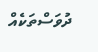ދުވަސްތަކެއް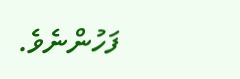ފަހުންނެވެ.